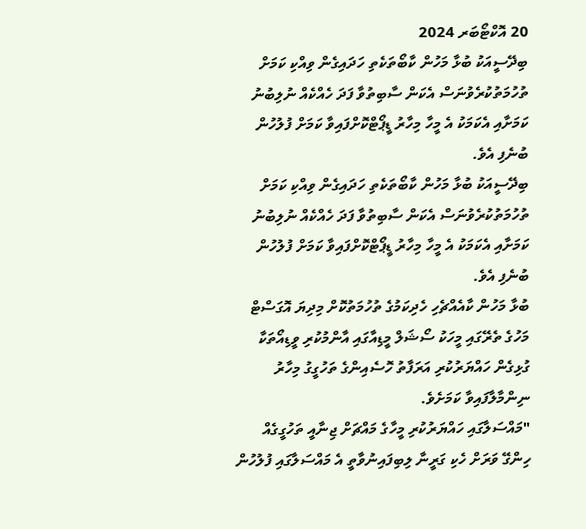20 އޮކްޓޯބަރ 2024
ބިދޭސީއަކު ބުޅާ މަހުން ކާބޯތަކެތި ހަދައިގެން ވިއްކި ކަމަށް ތުހުމަތުކުރެވުނަސް އެކަން ސާބިތުވާ ފަދަ ހެއްކެއް ނުލިބުނު ކަމަށާއި އެކަމަކު އެ މީހާ މިހާރު ޑީޕޯޓްކޮށްފައިވާ ކަމަށް ފުލުހުން ބުނެފި އެވެ.
ބިދޭސީއަކު ބުޅާ މަހުން ކާބޯތަކެތި ހަދައިގެން ވިއްކި ކަމަށް ތުހުމަތުކުރެވުނަސް އެކަން ސާބިތުވާ ފަދަ ހެއްކެއް ނުލިބުނު ކަމަށާއި އެކަމަކު އެ މީހާ މިހާރު ޑީޕޯޓްކޮށްފައިވާ ކަމަށް ފުލުހުން ބުނެފި އެވެ.
ބުޅާ މަހުން ކާއެއްޗެހި ހެދިކަމުގެ ތުހުމަތުކޮށް މިދިޔަ އޮގަސްޓް މަހުގެ ތެރޭގައި މީހަކު ސޯޝަލް މީޑިއާގައި އާންމުކުރި ވީޑިއޯތަކާ ގުޅިގެން ހައްޔަރުކުރި އަރަފާތު ހޮސެއިންގެ ތަހުގީގު މިހާރު ނިންމާލާފައިވާ ކަމަށެވެ.
"މައްސަލާގައި ހައްޔަރުކުރި މީހާގެ މައްޗަށް ޖިނާއީ ތަހުގީގެއް ހިންގޭ ވަރަށް ހެކި ގަރީނާ ލިބިފައިނުވާތީ އެ މައްސަލާގައި ފުލުހުން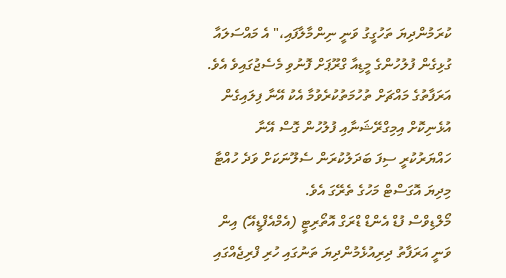ކުރަމުންދިޔަ ތަހުގީގު ވަނީ ނިންމާލާފައި،" އެ މައްސަލައާ ގުޅިގެން ފުލުހުންގެ މީޑިއާ ގްރޫޕަށް ފޮނުވި މެސެޖުގައިވެ އެވެ.
އަރަފާތުގެ މައްޗަށް ތުހުމަތުކުރެވުމާ އެކު އޭނާ ފިލައިގެން އުޅެނިކޮށް އިމިގްރޭޝަނާއި ފުލުހުން ގޮސް އޭނާ ހައްޔަރުކުރީ ސިފަ ބަދަލުކުރަން ސެލޫނަކަށް ވަދެ ހުއްޓާ މިދިޔަ އޮގަސްޓް މަހުގެ ތެރޭގަ އެވެ.
މޯލްޑިވްސް ފުޑް އެންޑް ޑްރަގް އޮތޯރިޓީ (އެމްއެފްޑީއޭ) އިން ވަނީ އަރަފާތު ދިރިއުޅެމުންދިޔަ ތަނުގައި ހުރި ފްރިޖެއްގައި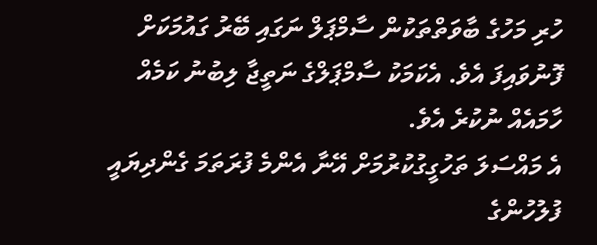ހުރި މަހުގެ ބާވަތްތަކުން ސާމްޕަލް ނަގައި ބޭރު ގައުމަކަށް ފޮނުވައިފަ އެވެ. އެކަމަކު ސާމްޕަލްގެ ނަތީޖާ ލިބުނު ކަމެއް ހާމައެއް ނުކުރެ އެވެ.
އެ މައްސަލަ ތަހުގީގުކުރުމަށް އޭނާ އެންމެ ފުރަތަމަ ގެންދިޔައީ ފުލުހުންގެ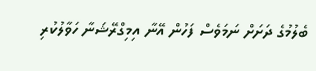ބެލުމުގެ ދަށަށް ނަމަވެސް ފަހުން އޭނާ އިމިގްރޭޝަނާ ހަވާލުކުރި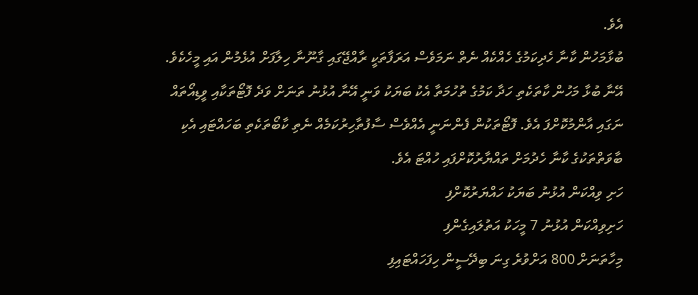އެވެ.
ބުޅާމަހުން ކާނާ ހެދިކަމުގެ ހެއްކެއް ނެތް ނަމަވެސް އަރަފާތަކީ ރާއްޖޭގައި ގާނޫނާ ހިލާފަށް އުޅެމުން އައި މީހެކެވެ. އޭނާ ބުޅާ މަހުން ކާތަކެތި ހަދާ ކަމުގެ ތުހުމަތާ އެކު ބަޔަކު ވަނީ އޭނާ އުޅުނު ތަނަށް ވަދެ ފޮޓޯތަކާއި ވީޑިއޯތައް ނަގައި އާންމުކޮށްފަ އެވެ. ފޮޓޯތަކުން ފެންނަނީ އެއްވެސް ސާފުތާހިރުކަމެއް ނެތި ކާބޯތަކެތި ބަހައްޓައި އެކި ބާވަތްތަކުގެ ކާނާ ހެދުމަށް ތައްޔާރުކޮށްފައި ހުއްޓަ އެވެ.
ހަށި ވިއްކަން އުޅުނު ބަޔަކު ހައްޔަރުކޮށްފި
ހަށިވިއްކަން އުޅުނު 7 މީހަކު އަތުލައިގެންފި
މިހާތަނަށް 800 އަށްވުރެ ގިނަ ބިދޭސީން ހިފަހައްޓައިފި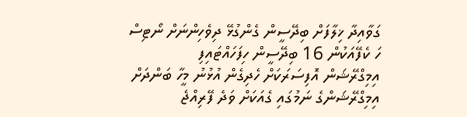ގަވާއިދާ ޚިލާފަށް ބިދޭސީން ގެންގުޅޭ ދިވެހިންނަށް ނޯޓިސް
ހަ ކެފޭއަކުން 16 ބިދޭސީން ހިފަހައްޓައިފި
އިމިގްރޭޝަން އޮފިސަރަކަށް ހެދިގެން އުޅުނު މީހާ ބަންދަށް
އިމިގްރޭޝަންގެ ނަމުގައި ގެއަކަށް ވަދެ ފޭރިއްޖެ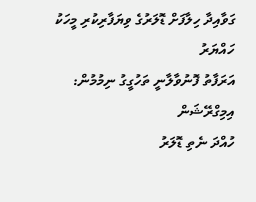ގަވާއިދާ ހިލާފަށް ޑޮލަރުގެ ވިޔަފާރިކުރި މީހަކު ހައްޔަރު
އަރަފާތު ފޮނުވާލާނީ ތަހުގީގު ނިމުމުން: އިމިގްރޭޝަން
ހުއްދަ ނެތި ޑޮލަރު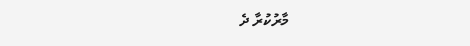މާރުކުރާ ދެ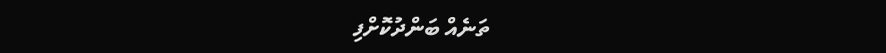ތަނެއް ބަންދުކޮށްފި